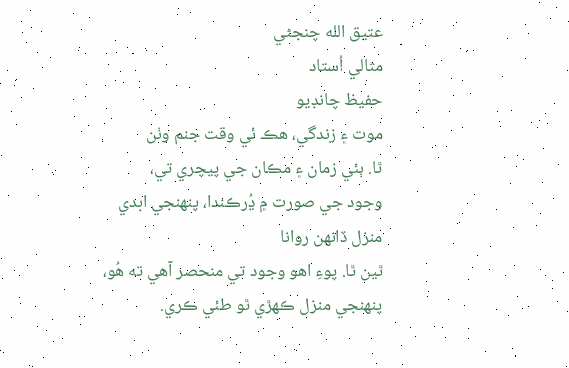عتيق الله چنجڻي
مثالي اُستاد
حفيظ چانڊيو
موت ۽ زندگي، هڪ ئي وقت جنم وٺن
ٿا. ٻئي زمان ۽ مڪان جي پيچري تي،
وجود جي صورت ۾ ڍُرڪندا، پنهنجي ابدي منزل ڏانهن روانا
ٿين ٿا. پوءِ اهو وجود تي منحصر آهي ته هُو،
پنهنجي منزل ڪهڙي ٿو طئي ڪري.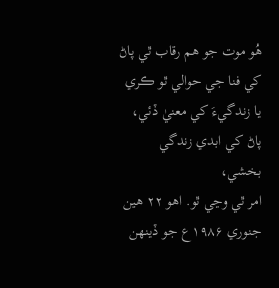هُو موت جو هم رقاب ٿي پاڻ کي فنا جي حوالي ٿو ڪري
يا زندگيءَ کي معنيٰ ڏئي، پاڻ کي ابدي زندگي بخشي،
امر ٿي وڃي ٿو. اهو ۲۲ هين جنوري ۱۹۸۶ع جو ڏينهن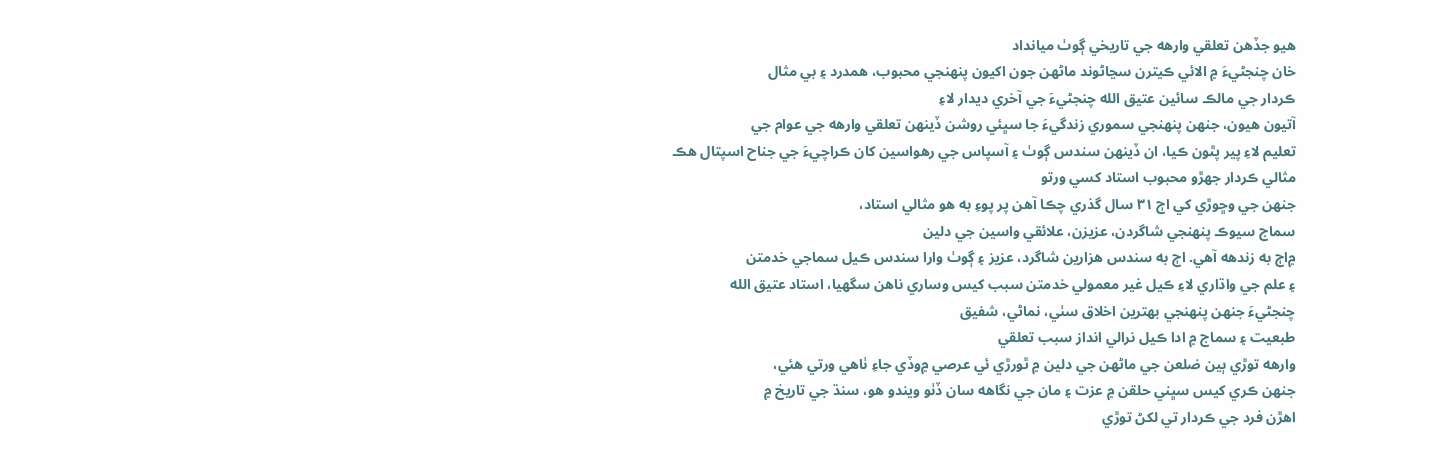هيو جڏهن تعلقي وارهه جي تاريخي ڳوٺ ميانداد
خان چنجڻيءَ ۾ الائي ڪيترن سڃاڻوند ماڻهن جون اکيون پنهنجي محبوب، همدرد ۽ بي مثال
ڪردار جي مالڪ سائين عتيق الله چنجڻيءَ جي آخري ديدار لاءِ
آتيون هيون، جنهن پنهنجي سموري زندگيءَ جا سڀئي روشن ڏينهن تعلقي وارهه جي عوام جي
تعليم لاءِ پير پٿون ڪيا، ان ڏينهن سندس ڳوٺ ۽ آسپاس جي رهواسين کان ڪراچيءَ جي جناح اسپتال هڪ مثالي ڪردار جهڙو محبوب استاد کسي ورتو
جنهن جي وڇوڙي کي اڄ ۳۱ سال گذري چڪا آهن پر پوءِ به هو مثالي استاد،
سماج سيوڪ پنهنجي شاگردن، عزيزن، علائقي واسين جي دلين
۾اڄ به زندهه آهي. اڄ به سندس هزارين شاگرد، عزيز ۽ ڳوٺ وارا سندس ڪيل سماجي خدمتن
۽ علم جي واڌاري لاءِ ڪيل غير معمولي خدمتن سبب کيس وساري ناهن سگهيا، استاد عتيق الله
چنجڻيءَ جنهن پنهنجي بهترين اخلاق سٺي، نماڻي، شفيق
طبعيت ۽ سماج ۾ ادا ڪيل نرالي انداز سبب تعلقي
وارهه توڙي ٻين ضلعن جي ماڻهن جي دلين ۾ ٿورڙي ئي عرصي ۾وڏي جاءِ ٺاهي ورتي هئي،
جنهن ڪري کيس سڀني حلقن ۾ عزت ۽ مان جي نگاهه سان ڏٺو ويندو هو، سنڌ جي تاريخ ۾
اهڙن فرد جي ڪردار تي لکڻ توڙي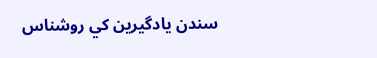سندن يادگيرين کي روشناس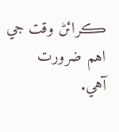ڪرائڻ وقت جي اهم ضرورت
آهي.